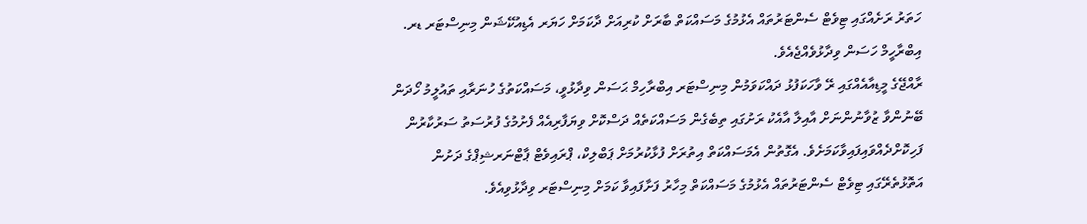ހަތަރު ރަށެއްގައި ޓިވެޓް ސެންޓަރުތައް އެޅުމުގެ މަސައްކަތް ބާރަށް ކުރިއަށް ދާކަމަށް ހަޔަރ އެޑިއުކޭޝަން މިނިސްޓަރ ޑރ. އިބްރާހީމް ހަސަން ވިދާޅުވެއްޖެއެވެ.
ރާއްޖޭގެ މީޑިއާއެއްގައި ރޭ ވާހަކަފުޅު ދައްކަވަމުން މިނިސްޓަރ އިބްރާހިމް ޙަސަން ވިދާޅުވީ، މަސައްކަތުގެ ހުނަރާއި ތައުލީމު ހޯދަން ބޭނުންވާ ޒުވާނުންނަށް އާއިލާ އާއެކު ރަށުގައި ތިބެގެން މަސައްކަތެއް ދަސްކޮށް ވިޔަފާރިއެއް ފެށުމުގެ ފުރުސަތު ސަރުކާރުން ފަހިކޮށްދެއްވައިފައިވާކަމަށެވެ. އެގޮތުން އެމަސައްކަތް އިތުރަށް ފުޅާކުރުމަށް ޕަބްލިކް، ޕްރައިވެޓް ޕާޓްނަރޝިޕްގެ ދަށުން އަތޮޅުތެރޭގައި ޓިވެޓް ސެންޓަރުތައް އެޅުމުގެ މަސައްކަތް މިހާރު ފަށާފައިވާ ކަމަށް މިނިސްޓަރ ވިދާޅުވިއެވެ.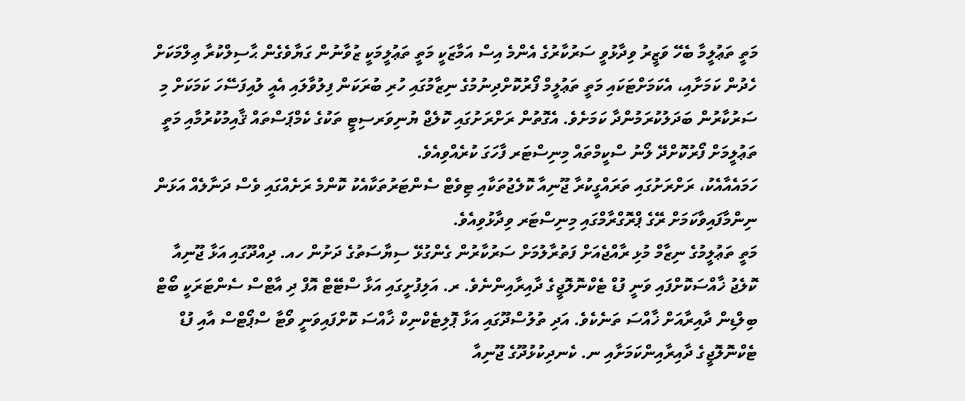މަތީ ތަޢުލީމާ ބެހޭ ވަޒީރު ވިދާޅުވީ ސަރުކާރުގެ އެންމެ އިސް އަމާޒަކީ މަތީ ތަޢުލީމަކީ ޒުވާނުން ގަޔާވެގެން ޙާސިލްކުރާ ޢިލްމަކަށް ހެދުން ކަމަށާއި، އެކަމަށްޓަކައި މަތީ ތަޢުލީމް ފޯރުކޮށްދިނުމުގެ ނިޒާމުގައި ހުރި ބުރަކަން ފިލުވާލައި އެއީ ލުއިފަސޭހަ ކަމަކަށް މި ސަރުކާރުން ބަދަލުކުރަމުންދާ ކަމަށެވެ. އެގޮތުން ރަށްރަށުގައި ކޮލެޖް ޔުނިވަރސިޓީ ތަކުގެ ކެމްޕަސްތައް ޤާއިމުކުރުމާއި މަތީ ތަޢުލީމަށް ފޯރުކޮށްދޭ ލޯނު ސްކީމްތައް މިނިސްޓަރ ފާހަގަ ކުރެއްވިއެވެ.
ހަމައެއާއެކު، ރަށްރަށުގައި ތަރައްގީކުރާ ޖޫނިއާ ކޮލެޖުތަކާއި ޓިވެޓް ސެންޓަރުތަކާއެކު ކޮންމެ ރަށެއްގައި ވެސް ދަނާލެއް އަޅަން ނިންމާފައިވާކަމަށް ރޭގެ ޕްރޮގްރާމްގައި މިނިސްޓަރ ވިދާޅުވިއެވެ.
މަތީ ތަޢުލީމުގެ ނިޒާމް މުޅި ރާއްޖެއަށް ފަތުރާލުމަށް ސަރުކާރުން ގެންގުޅޭ ސިޔާސަތުގެ ދަށުން ހއ. ދިއްދޫގައި އަޅާ ޖޫނިއާ ކޮލެޖު ޚާއްސަކޮށްފައި ވަނީ ފުޑް ޓެކްނޮލޮޖީގެ ދާއިރާއިންނެވެ. ރ. އަލިފުށީގައި އަޅާ ސްޓޭޓް އޮފް ދި އާޓްސް ސެންޓަރަކީ ބޯޓް ބިލްޑިން ދާއިރާއަށް ޚާއްސަ ތަނެކެވެ. އަދި ތުލުސްދޫގައި އަޅާ ޕޮލިޓެކްނިކް ޚާއްސަ ކޮށްފައިވަނީ ވޯޓާ ސްޕޯޓްސް އާއި ފުޑް ޓެކްނޮލޮޖީގެ ދާއިރާއިންކަމަށާއި ނ. ކެނދިކުޅުދޫގެ ޖޫނިއާ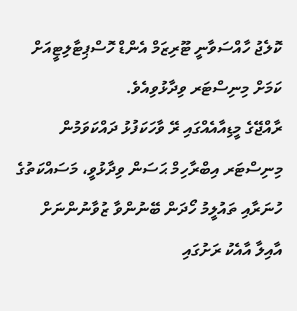ކޮލެޖު ހާއްސަވާނީ ޓޫރިޒަމް އެންޑް ހޮސްޕިޓާލިޓީއަށް ކަމަށް މިނިސްޓަރ ވިދާޅުވިއެވެ.
ރާއްޖޭގެ މީޑިއާއެއްގައި ރޭ ވާހަކަފުޅު ދައްކަވަމުން މިނިސްޓަރ އިބްރާހިމް ޙަސަން ވިދާޅުވީ، މަސައްކަތުގެ ހުނަރާއި ތައުލީމު ހޯދަން ބޭނުންވާ ޒުވާނުންނަށް އާއިލާ އާއެކު ރަށުގައި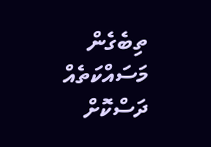ތިބެގެން މަސައްކަތެއް ދަސްކޮށް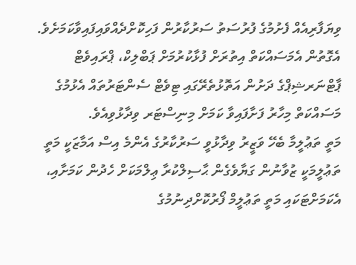ވިޔަފާރިއެއް ފެށުމުގެ ފުރުސަތު ސަރުކާރުން ފަހިކޮށްދެއްވައިފައިވާކަމަށެވެ. އެގޮތުން އެމަސައްކަތް އިތުރަށް ފުޅާކުރުމަށް ޕަބްލިކް، ޕްރައިވެޓް ޕާޓްނަރޝިޕްގެ ދަށުން އަތޮޅުތެރޭގައި ޓިވެޓް ސެންޓަރުތައް އެޅުމުގެ މަސައްކަތް މިހާރު ފަށާފައިވާ ކަމަށް މިނިސްޓަރ ވިދާޅުވިއެވެ.
މަތީ ތަޢުލީމާ ބެހޭ ވަޒީރު ވިދާޅުވީ ސަރުކާރުގެ އެންމެ އިސް އަމާޒަކީ މަތީ ތަޢުލީމަކީ ޒުވާނުން ގަޔާވެގެން ޙާސިލްކުރާ ޢިލްމަކަށް ހެދުން ކަމަށާއި، އެކަމަށްޓަކައި މަތީ ތަޢުލީމް ފޯރުކޮށްދިނުމުގެ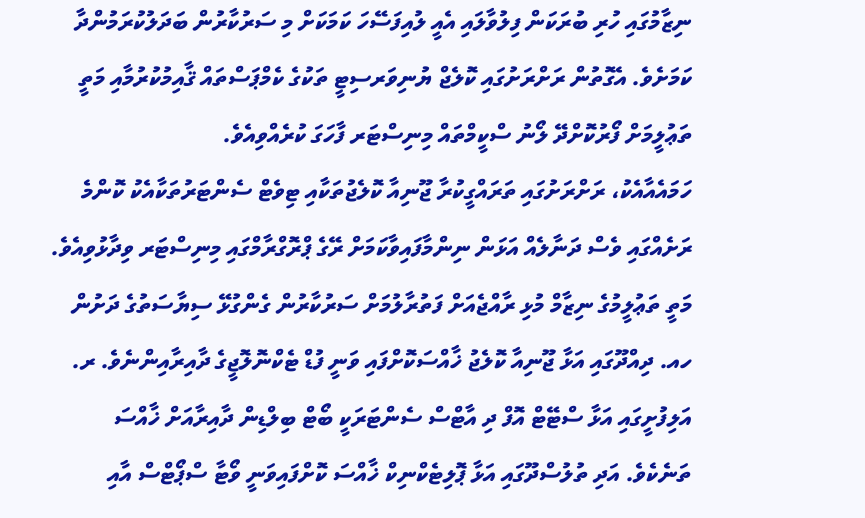ނިޒާމުގައި ހުރި ބުރަކަން ފިލުވާލައި އެއީ ލުއިފަސޭހަ ކަމަކަށް މި ސަރުކާރުން ބަދަލުކުރަމުންދާ ކަމަށެވެ. އެގޮތުން ރަށްރަށުގައި ކޮލެޖް ޔުނިވަރސިޓީ ތަކުގެ ކެމްޕަސްތައް ޤާއިމުކުރުމާއި މަތީ ތަޢުލީމަށް ފޯރުކޮށްދޭ ލޯނު ސްކީމްތައް މިނިސްޓަރ ފާހަގަ ކުރެއްވިއެވެ.
ހަމައެއާއެކު، ރަށްރަށުގައި ތަރައްގީކުރާ ޖޫނިއާ ކޮލެޖުތަކާއި ޓިވެޓް ސެންޓަރުތަކާއެކު ކޮންމެ ރަށެއްގައި ވެސް ދަނާލެއް އަޅަން ނިންމާފައިވާކަމަށް ރޭގެ ޕްރޮގްރާމްގައި މިނިސްޓަރ ވިދާޅުވިއެވެ.
މަތީ ތަޢުލީމުގެ ނިޒާމް މުޅި ރާއްޖެއަށް ފަތުރާލުމަށް ސަރުކާރުން ގެންގުޅޭ ސިޔާސަތުގެ ދަށުން ހއ. ދިއްދޫގައި އަޅާ ޖޫނިއާ ކޮލެޖު ޚާއްސަކޮށްފައި ވަނީ ފުޑް ޓެކްނޮލޮޖީގެ ދާއިރާއިންނެވެ. ރ. އަލިފުށީގައި އަޅާ ސްޓޭޓް އޮފް ދި އާޓްސް ސެންޓަރަކީ ބޯޓް ބިލްޑިން ދާއިރާއަށް ޚާއްސަ ތަނެކެވެ. އަދި ތުލުސްދޫގައި އަޅާ ޕޮލިޓެކްނިކް ޚާއްސަ ކޮށްފައިވަނީ ވޯޓާ ސްޕޯޓްސް އާއި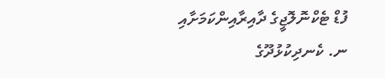ފުޑް ޓެކްނޮލޮޖީގެ ދާއިރާއިންކަމަށާއި ނ. ކެނދިކުޅުދޫގެ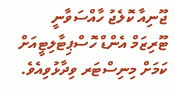ޖޫނިއާ ކޮލެޖު ހާއްސަވާނީ ޓޫރިޒަމް އެންޑް ހޮސްޕިޓާލިޓީއަށް ކަމަށް މިނިސްޓަރ ވިދާޅުވިއެވެ.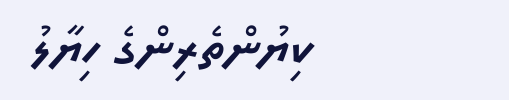ކިޔުންތެރިންގެ ހިޔާލު